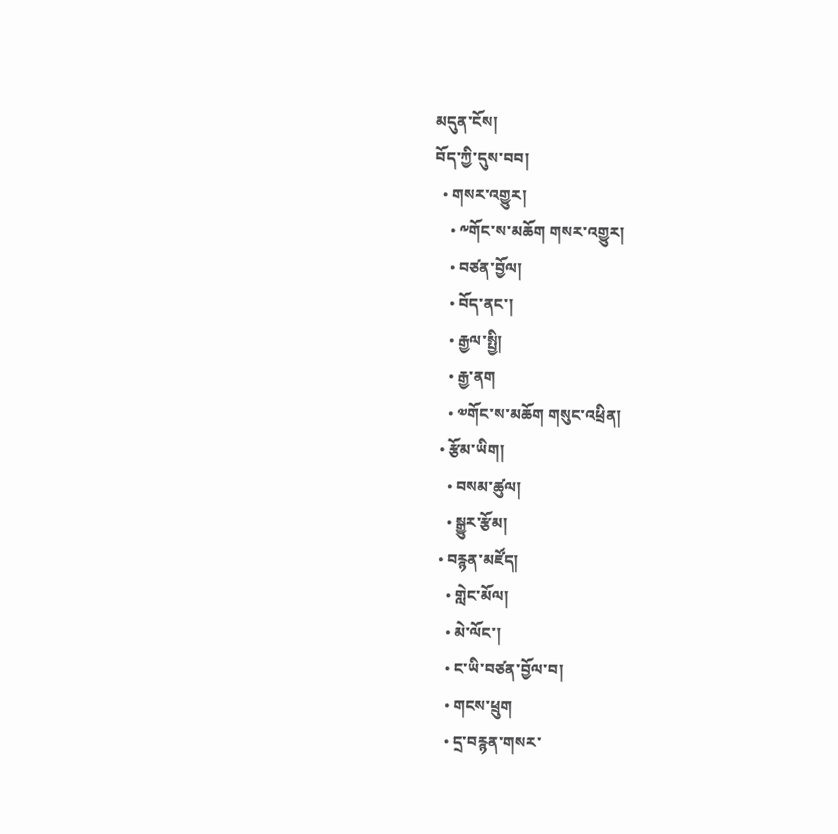མདུན་ངོས།
བོད་ཀྱི་དུས་བབ།
  • གསར་འགྱུར།
    • ༸གོང་ས་མཆོག གསར་འགྱུར།
    • བཙན་བྱོལ།
    • བོད་ནང་།
    • རྒྱལ་སྤྱི།
    • རྒྱ་ནག
    • ༧གོང་ས་མཆོག གསུང་འཕྲིན།
  • རྩོམ་ཡིག།
    • བསམ་ཚུལ།
    • སྒྱུར་རྩོམ།
  • བརྙན་མཛོད།
    • གླེང་མོལ།
    • མེ་ལོང་།
    • ང་ཡི་བཙན་བྱོལ་བ།
    • གངས་ཕྲུག
    • དྲ་བརྙན་གསར་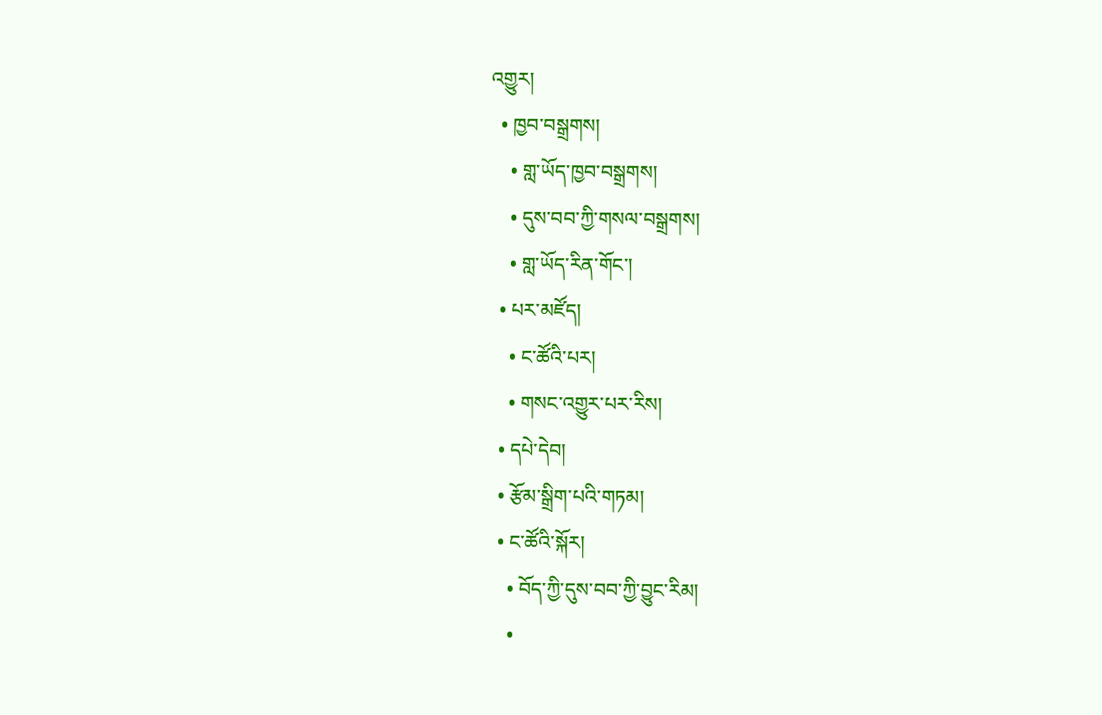འགྱུར།
  • ཁྱབ་བསྒྲགས།
    • གླ་ཡོད་ཁྱབ་བསྒྲགས།
    • དུས་བབ་ཀྱི་གསལ་བསྒྲགས།
    • གླ་ཡོད་རིན་གོང་།
  • པར་མཛོད།
    • ང་ཚོའི་པར།
    • གསང་འགྱུར་པར་རིས།
  • དཔེ་དེབ།
  • རྩོམ་སྒྲིག་པའི་གཏམ།
  • ང་ཚོའི་སྐོར།
    • བོད་ཀྱི་དུས་བབ་ཀྱི་བྱུང་རིམ།
    •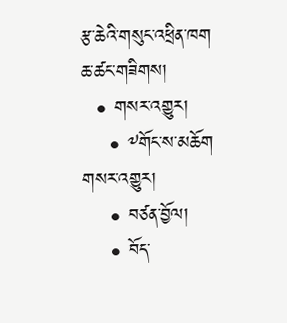རྩ་ཆེའི་གསུང་འཕྲིན་ཁག
ཆ་ཚང་གཟིགས།
  • གསར་འགྱུར།
    • ༸གོང་ས་མཆོག གསར་འགྱུར།
    • བཙན་བྱོལ།
    • བོད་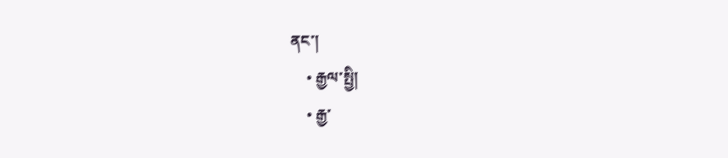ནང་།
    • རྒྱལ་སྤྱི།
    • རྒྱ་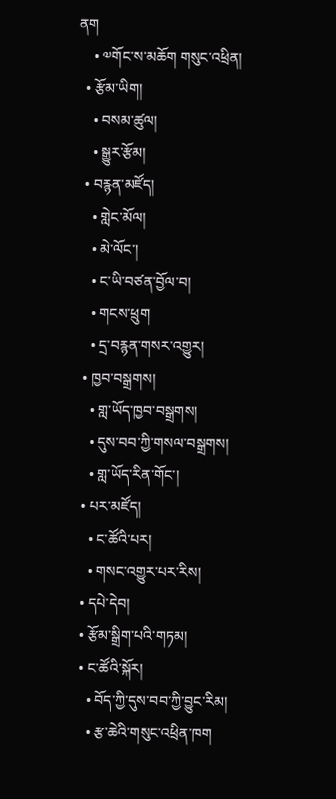ནག
    • ༧གོང་ས་མཆོག གསུང་འཕྲིན།
  • རྩོམ་ཡིག།
    • བསམ་ཚུལ།
    • སྒྱུར་རྩོམ།
  • བརྙན་མཛོད།
    • གླེང་མོལ།
    • མེ་ལོང་།
    • ང་ཡི་བཙན་བྱོལ་བ།
    • གངས་ཕྲུག
    • དྲ་བརྙན་གསར་འགྱུར།
  • ཁྱབ་བསྒྲགས།
    • གླ་ཡོད་ཁྱབ་བསྒྲགས།
    • དུས་བབ་ཀྱི་གསལ་བསྒྲགས།
    • གླ་ཡོད་རིན་གོང་།
  • པར་མཛོད།
    • ང་ཚོའི་པར།
    • གསང་འགྱུར་པར་རིས།
  • དཔེ་དེབ།
  • རྩོམ་སྒྲིག་པའི་གཏམ།
  • ང་ཚོའི་སྐོར།
    • བོད་ཀྱི་དུས་བབ་ཀྱི་བྱུང་རིམ།
    • རྩ་ཆེའི་གསུང་འཕྲིན་ཁག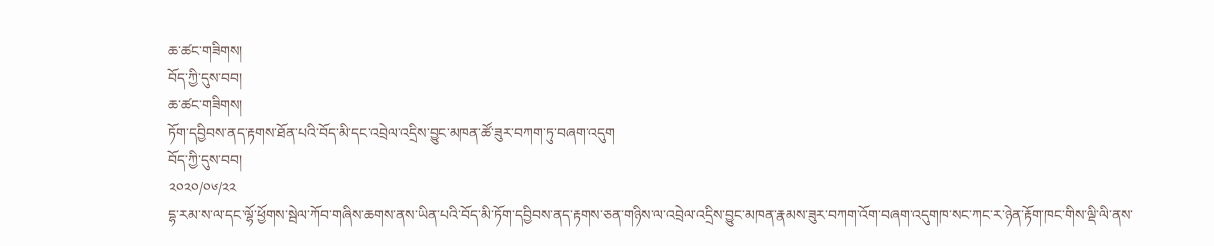ཆ་ཚང་གཟིགས།
བོད་ཀྱི་དུས་བབ།
ཆ་ཚང་གཟིགས།
ཏོག་དབྱིབས་ནད་རྟགས་ཐོན་པའི་བོད་མི་དང་འབྲེལ་འདྲིས་བྱུང་མཁན་ཚོ་ཟུར་བཀག་ཏུ་བཞག་འདུག
བོད་ཀྱི་དུས་བབ།
༢༠༢༠/༠༦/༢༢
དྷ་རམ་ས་ལ་དང་ལྷོ་ཕྱོགས་སྦེལ་ཀོབ་གཞིས་ཆགས་ནས་ཡིན་པའི་བོད་མི་ཏོག་དབྱིབས་ནད་རྟགས་ཅན་གཉིས་ལ་འབྲེལ་འདྲིས་བྱུང་མཁན་རྣམས་ཟུར་བཀག་འོག་བཞག་འདུགཁ་སང་ཀང་ར་ཉེན་རྟོག་ཁང་གིས་ལྡི་ལི་ནས་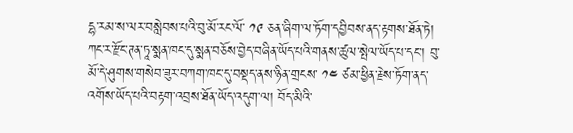དྷ་རམ་ས་ལར་བསླེབས་པའི་བུ་མོ་རང་ལོ་ ༡༩ ཅན་ཞིག་ལ་ཏོག་དབྱིབས་ནད་རྟགས་ཐོན་ཏེ། ཀང་ར་རྫོང་ཊན་ཏཱ་སྨན་ཁང་དུ་སྨན་བཅོས་བྱེད་བཞིན་ཡོད་པའི་གནས་ཚུལ་སྤེལ་ཡོད་པ་དང་། བུ་མོ་དེ་ཤུགས་གསེབ་ཟུར་བཀག་ཁང་དུ་བསྡད་ནས་ཉིན་གྲངས་ ༡༤ ཙམ་ཕྱིན་རྗེས་ཏོག་ནད་འགོས་ཡོད་པའི་བརྟག་འབྲས་ཐོན་ཡོད་འདུག་ལ། བོད་མིའི་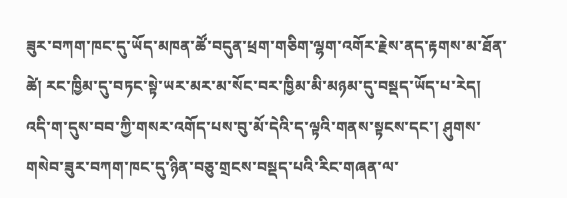ཟུར་བཀག་ཁང་དུ་ཡོད་མཁན་ཚོ་བདུན་ཕྲག་གཅིག་ལྷག་འགོར་རྗེས་ནད་རྟགས་མ་ཐོན་ཚེ། རང་ཁྱིམ་དུ་བཏང་སྟེ་ཡར་མར་མ་སོང་བར་ཁྱིམ་མི་མཉམ་དུ་བསྡད་ཡོད་པ་རེད།
འདི་ག་དུས་བབ་ཀྱི་གསར་འགོད་པས་བུ་མོ་དེའི་ད་ལྟའི་གནས་སྟངས་དང་། ཤུགས་གསེབ་ཟུར་བཀག་ཁང་དུ་ཉིན་བཅུ་གྲངས་བསྡད་པའི་རིང་གཞན་ལ་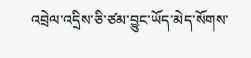འབྲེལ་འདྲིས་ཅི་ཙམ་བྱུང་ཡོད་མེད་སོགས་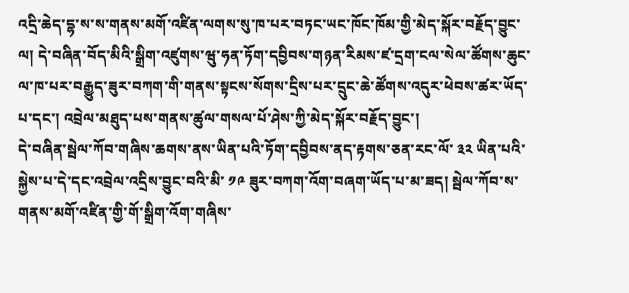འདྲི་ཆེད་དྷ་ས་ས་གནས་མགོ་འཛིན་ལགས་སུ་ཁ་པར་བཏང་ཡང་ཁོང་ཁོམ་གྱི་མེད་སྐོར་བརྗོད་བྱུང་ལ། དེ་བཞིན་བོད་མིའི་སྒྲིག་འཛུགས་ཝུ་ཧན་ཏོག་དབྱིབས་གཉན་རིམས་ཛ་དྲག་ངལ་སེལ་ཚོགས་ཆུང་ལ་ཁ་པར་བརྒྱུད་ཟུར་བཀག་གི་གནས་སྟངས་སོགས་དྲིས་པར་དྲུང་ཆེ་ཚོགས་འདུར་ཕེབས་ཚར་ཡོད་པ་དང་། འབྲེལ་མཐུད་པས་གནས་ཚུལ་གསལ་པོ་ཤེས་ཀྱི་མེད་སྐོར་བརྗོད་བྱུང་།
དེ་བཞིན་སྦེལ་ཀོབ་གཞིས་ཆགས་ནས་ཡིན་པའི་ཏོག་དབྱིབས་ནད་རྟགས་ཅན་རང་ལོ་ ༣༢ ཡིན་པའི་སྐྱེས་པ་དེ་དང་འབྲེལ་འདྲིས་བྱུང་བའི་མི་ ༡༩ ཟུར་བཀག་འོག་བཞག་ཡོད་པ་མ་ཟད། སྦེལ་ཀོབ་ས་གནས་མགོ་འཛིན་གྱི་གོ་སྒྲིག་འོག་གཞིས་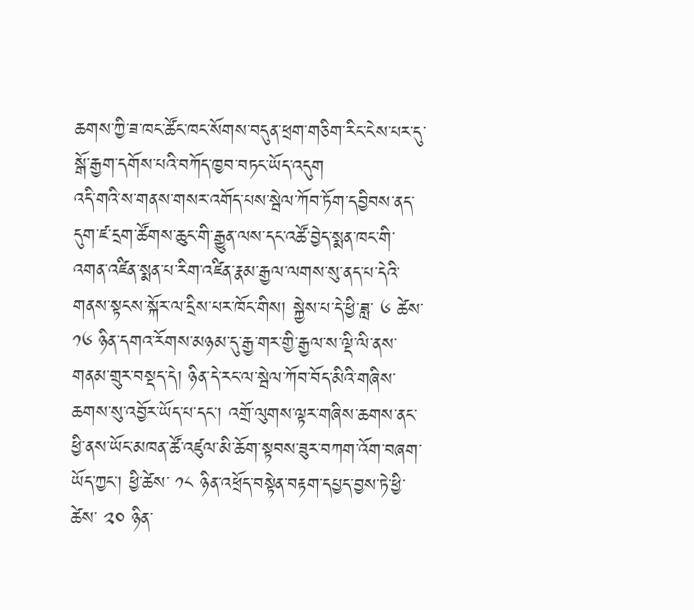ཆགས་ཀྱི་ཟ་ཁང་ཚོང་ཁང་སོགས་བདུན་ཕྲག་གཅིག་རིང་ངེས་པར་དུ་སྒོ་རྒྱག་དགོས་པའི་བཀོད་ཁྱབ་བཏང་ཡོད་འདུག
འདི་གའི་ས་གནས་གསར་འགོད་པས་སྦེལ་ཀོབ་ཏོག་དབྱིབས་ནད་དུག་ཛ་དྲག་ཚོགས་ཆུང་གི་རྒྱུན་ལས་དང་འཚོ་བྱེད་སྨན་ཁང་གི་འགན་འཛིན་སྨན་པ་རིག་འཛིན་རྣམ་རྒྱལ་ལགས་སུ་ནད་པ་དེའི་གནས་སྟངས་སྐོར་ལ་དྲིས་པར་ཁོང་གིས། སྐྱེས་པ་དེ་ཕྱི་ཟླ་ ༦ ཚེས་ ༡༦ ཉིན་དགའ་རོགས་མཉམ་དུ་རྒྱ་གར་གྱི་རྒྱལ་ས་ལྡི་ལི་ནས་གནམ་གྲུར་བསྡད་དེ། ཉིན་དེ་རང་ལ་སྦེལ་ཀོབ་བོད་མིའི་གཞིས་ཆགས་སུ་འབྱོར་ཡོད་པ་དང་། འགྲོ་ལུགས་ལྟར་གཞིས་ཆགས་ནང་ཕྱི་ནས་ཡོང་མཁན་ཚོ་འཛུལ་མི་ཆོག་སྟབས་ཟུར་བཀག་འོག་བཞག་ཡོད་ཀྱང་། ཕྱི་ཚེས་ ༡༨ ཉིན་འཕྲོད་བསྟེན་བརྟག་དཔྱད་བྱས་ཏེ་ཕྱི་ཚེས་ ༢༠ ཉིན་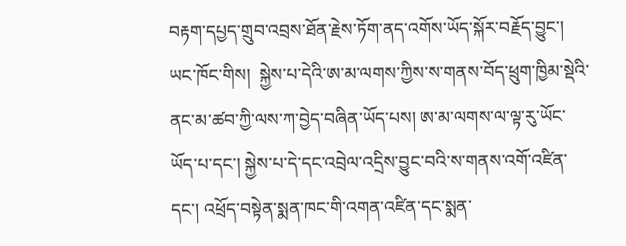བརྟག་དཔྱད་གྲུབ་འབྲས་ཐོན་རྗེས་ཏོག་ནད་འགོས་ཡོད་སྐོར་བརྗོད་བྱུང་།
ཡང་ཁོང་གིས།  སྐྱེས་པ་དེའི་ཨ་མ་ལགས་ཀྱིས་ས་གནས་བོད་ཕྲུག་ཁྱིམ་སྡེའི་ནང་མ་ཚབ་ཀྱི་ལས་ཀ་བྱེད་བཞིན་ཡོད་པས། ཨ་མ་ལགས་ལ་ལྟ་རུ་ཡོང་ཡོད་པ་དང་། སྐྱེས་པ་དེ་དང་འབྲེལ་འདྲིས་བྱུང་བའི་ས་གནས་འགོ་འཛིན་དང་། འཕྲོད་བསྟེན་སྨན་ཁང་གི་འགན་འཛིན་དང་སྨན་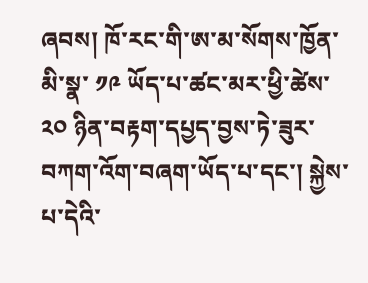ཞབས། ཁོ་རང་གི་ཨ་མ་སོགས་ཁྱོན་མི་སྣ་ ༡༩ ཡོད་པ་ཚང་མར་ཕྱི་ཚེས་ ༢༠ ཉིན་བརྟག་དཔྱད་བྱས་ཏེ་ཟུར་བཀག་འོག་བཞག་ཡོད་པ་དང་། སྐྱེས་པ་དེའི་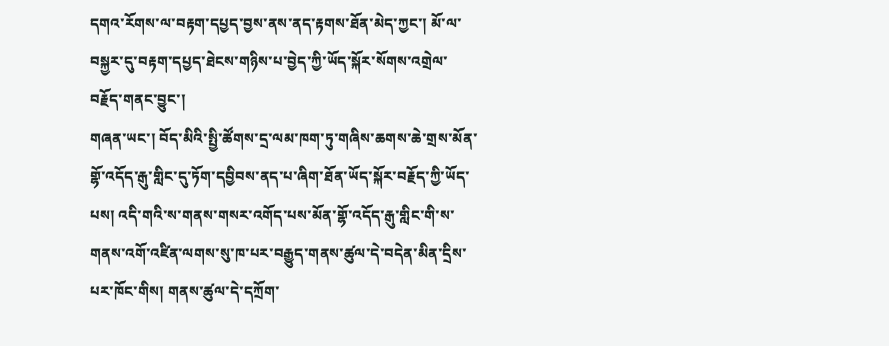དགའ་རོགས་ལ་བརྟག་དཔྱད་བྱས་ནས་ནད་རྟགས་ཐོན་མེད་ཀྱང་། མོ་ལ་བསྐྱར་དུ་བརྟག་དཔྱད་ཐེངས་གཉིས་པ་བྱེད་ཀྱི་ཡོད་སྐོར་སོགས་འགྲེལ་བརྗོད་གནང་བྱུང་།
གཞན་ཡང་། བོད་མིའི་སྤྱི་ཚོགས་དྲ་ལམ་ཁག་ཏུ་གཞིས་ཆགས་ཆེ་གྲས་མོན་གྷོ་འདོད་རྒུ་གླིང་དུ་ཏོག་དབྱིབས་ནད་པ་ཞིག་ཐོན་ཡོད་སྐོར་བརྗོད་ཀྱི་ཡོད་པས། འདི་གའི་ས་གནས་གསར་འགོད་པས་མོན་གྷོ་འདོད་རྒུ་གླིང་གི་ས་གནས་འགོ་འཛིན་ལགས་སུ་ཁ་པར་བརྒྱུད་གནས་ཚུལ་དེ་བདེན་མིན་དྲིས་པར་ཁོང་གིས། གནས་ཚུལ་དེ་དཀྲོག་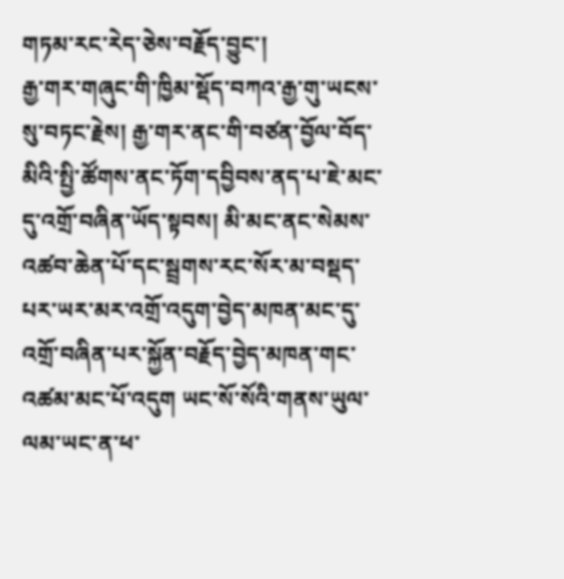གཏམ་རང་རེད་ཅེས་བརྗོད་བྱུང་།
རྒྱ་གར་གཞུང་གི་ཁྱིམ་སྡོད་བཀའ་རྒྱ་གུ་ཡངས་སུ་བཏང་རྗེས། རྒྱ་གར་ནང་གི་བཙན་བྱོལ་བོད་མིའི་སྤྱི་ཚོགས་ནང་ཏོག་དབྱིབས་ནད་པ་ཇེ་མང་དུ་འགྲོ་བཞིན་ཡོད་སྟབས། མི་མང་ནང་སེམས་འཚབ་ཆེན་པོ་དང་སྦྲགས་རང་སོར་མ་བསྡད་པར་ཡར་མར་འགྲོ་འདུག་བྱེད་མཁན་མང་དུ་འགྲོ་བཞིན་པར་སྐྱོན་བརྗོད་བྱེད་མཁན་གང་འཚམ་མང་པོ་འདུག ཡང་སོ་སོའི་གནས་ཡུལ་ལམ་ཡང་ན་ཕ་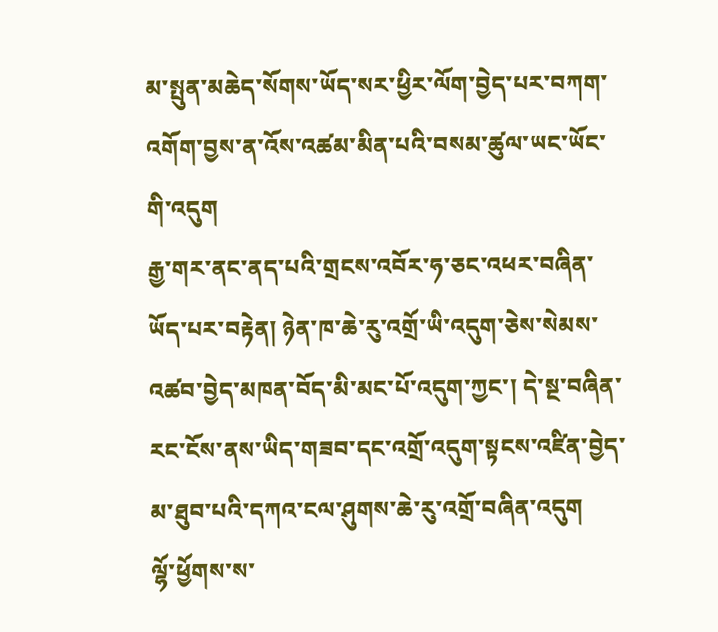མ་སྤུན་མཆེད་སོགས་ཡོད་སར་ཕྱིར་ལོག་བྱེད་པར་བཀག་འགོག་བྱས་ན་འོས་འཚམ་མིན་པའི་བསམ་ཚུལ་ཡང་ཡོང་གི་འདུག
རྒྱ་གར་ནང་ནད་པའི་གྲངས་འབོར་ཧ་ཅང་འཕར་བཞིན་ཡོད་པར་བརྟེན། ཉེན་ཁ་ཆེ་རུ་འགྲོ་ཡི་འདུག་ཅེས་སེམས་འཚབ་བྱེད་མཁན་བོད་མི་མང་པོ་འདུག་ཀྱང་། དེ་སྔ་བཞིན་རང་ངོས་ནས་ཡིད་གཟབ་དང་འགྲོ་འདུག་སྟངས་འཛིན་བྱེད་མ་ཐུབ་པའི་དཀའ་ངལ་ཤུགས་ཆེ་རུ་འགྲོ་བཞིན་འདུག
ལྷོ་ཕྱོགས་ས་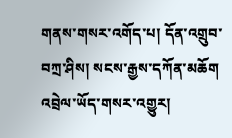གནས་གསར་འགོད་པ། དོན་འགྲུབ་བཀྲ་ཤིས། སངས་རྒྱས་དཀོན་མཆོག
འབྲེལ་ཡོད་གསར་འགྱུར།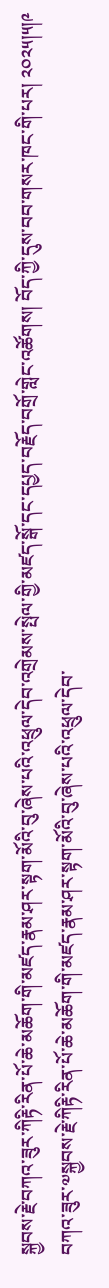སྐྱབས་རྗེ་བཀའ་ཟུར་ཀིརྟི་རིན་པོ་ཆེ་མཆོག་གི་མཛད་རྣམ་ཤར་སྟག་མོའི་བུ་ཞེས་པའི་འཕྲུལ་དེབ་འགྲེམས་སྤེལ་གྱི་མཛད་སྒོ་དང་དཔྱད་བརྗོད་བགྲོ་གླེང་འཚོགས། བོད་ཀྱི་དུས་བབ་གསར་ཁང་གི་པར། ༢༠༢༥།༥།༩
བཀའ་ཟུར་༧སྐྱབས་རྗེ་ཀིརྟི་རིན་པོ་ཆེ་མཆོག་གི་མཛད་རྣམ་ཤར་སྟག་མོའི་བུ་ཞེས་པའི་འཕྲུལ་དེབ་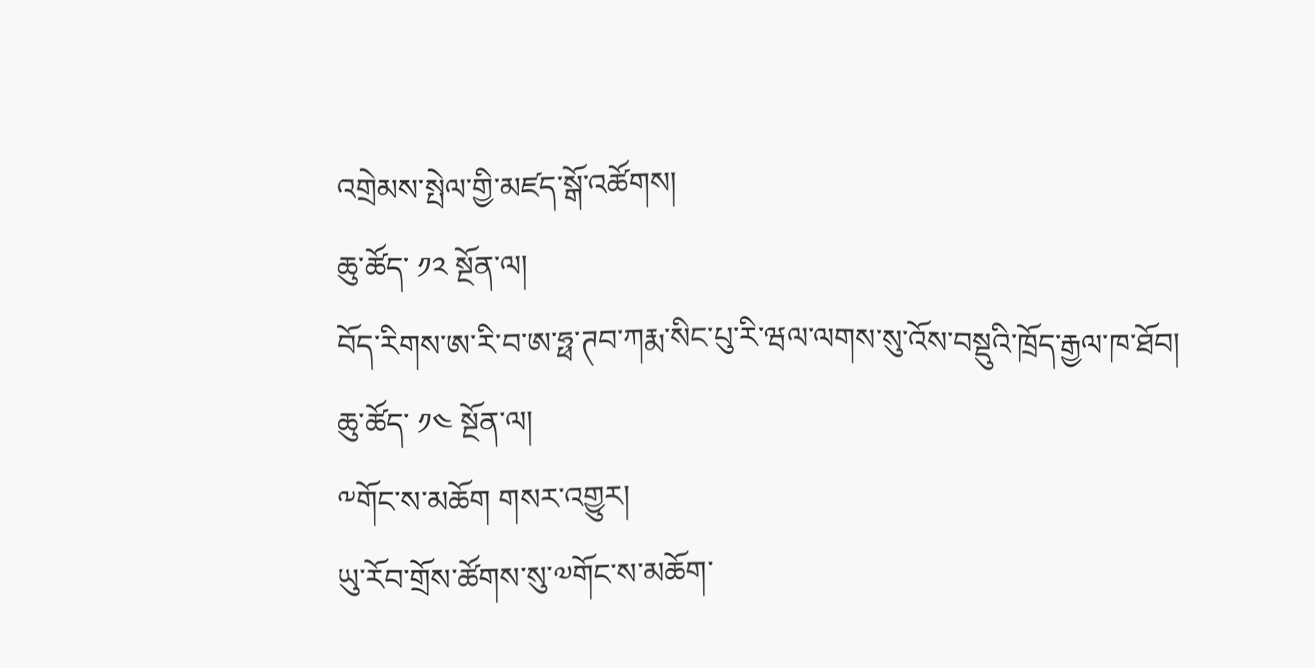འགྲེམས་སྤེལ་གྱི་མཛད་སྒོ་འཚོགས།
ཆུ་ཚོད་ ༡༢ སྔོན་ལ།
བོད་རིགས་ཨ་རི་བ་ཨ་ཧྥ་ཊབ་ཀརྨ་སིང་པུ་རི་ཝལ་ལགས་སུ་འོས་བསྡུའི་ཁྲོད་རྒྱལ་ཁ་ཐོབ།
ཆུ་ཚོད་ ༡༤ སྔོན་ལ།
༸གོང་ས་མཆོག གསར་འགྱུར།
ཡུ་རོབ་གྲོས་ཚོགས་སུ་༧གོང་ས་མཆོག་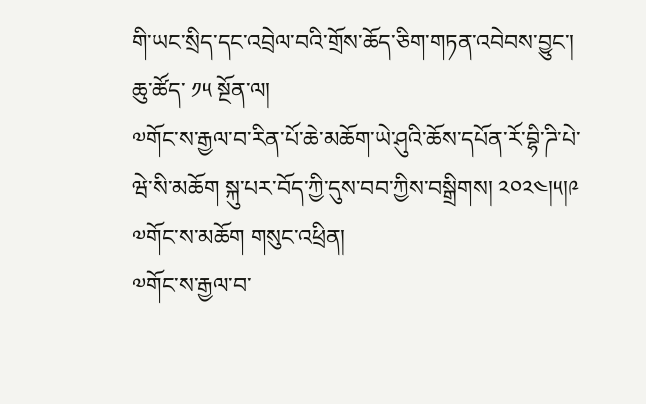གི་ཡང་སྲིད་དང་འབྲེལ་བའི་གྲོས་ཆོད་ཅིག་གཏན་འབེབས་བྱུང་།
ཆུ་ཚོད་ ༡༥ སྔོན་ལ།
༧གོང་ས་རྒྱལ་བ་རིན་པོ་ཆེ་མཆོག་ཡེ་ཤུའི་ཆོས་དཔོན་རོ་བྷི་ཌི་པེ་ཝེ་སི་མཆོག སྐུ་པར་བོད་ཀྱི་དུས་བབ་ཀྱིས་བསྒྲིགས། ༢༠༢༤།༥།༩
༧གོང་ས་མཆོག གསུང་འཕྲིན།
༧གོང་ས་རྒྱལ་བ་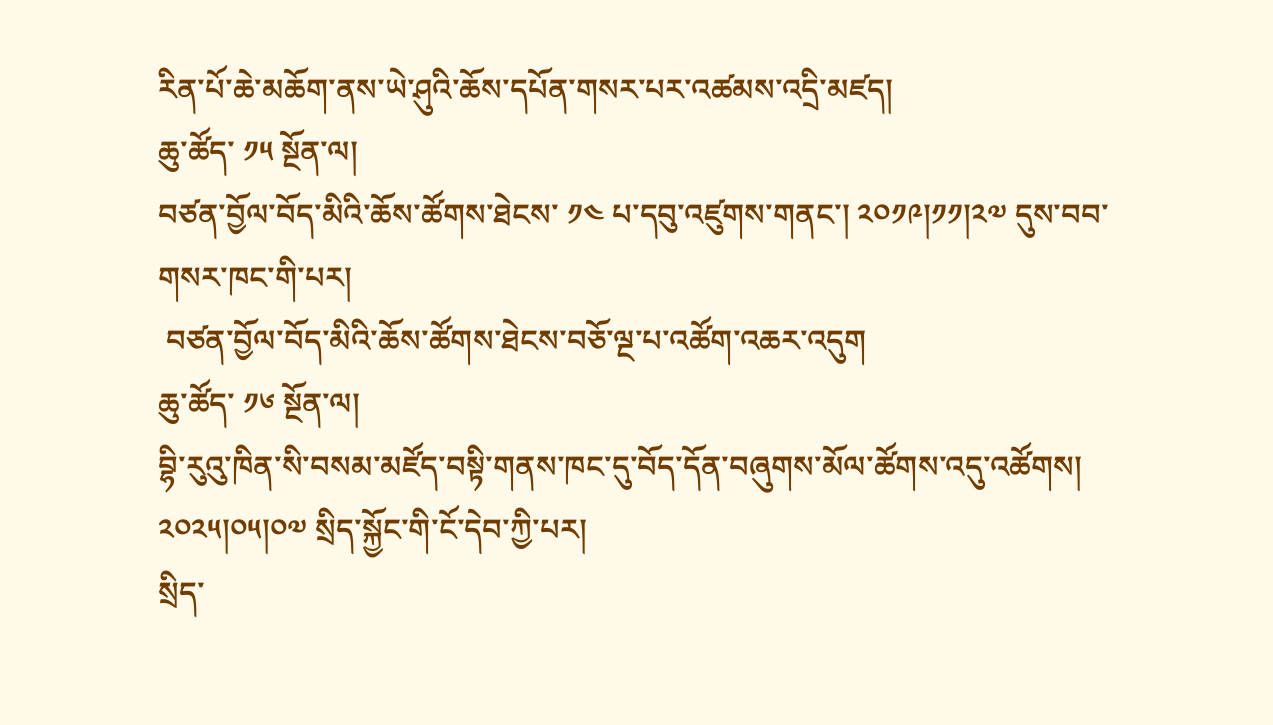རིན་པོ་ཆེ་མཆོག་ནས་ཡེ་ཤུའི་ཆོས་དཔོན་གསར་པར་འཚམས་འདྲི་མཛད།
ཆུ་ཚོད་ ༡༥ སྔོན་ལ།
བཙན་བྱོལ་བོད་མིའི་ཆོས་ཚོགས་ཐེངས་ ༡༤ པ་དབུ་འཛུགས་གནང་། ༢༠༡༩།༡༡།༢༧ དུས་བབ་གསར་ཁང་གི་པར།
 བཙན་བྱོལ་བོད་མིའི་ཆོས་ཚོགས་ཐེངས་བཅོ་ལྔ་པ་འཚོག་འཆར་འདུག
ཆུ་ཚོད་ ༡༦ སྔོན་ལ།
བྷི་རུའུ་ཁིན་སི་བསམ་མཛོད་བསྟི་གནས་ཁང་དུ་བོད་དོན་བཞུགས་མོལ་ཚོགས་འདུ་འཚོགས། ༢༠༢༥།༠༥།༠༧ སྲིད་སྐྱོང་གི་ངོ་དེབ་ཀྱི་པར།
སྲིད་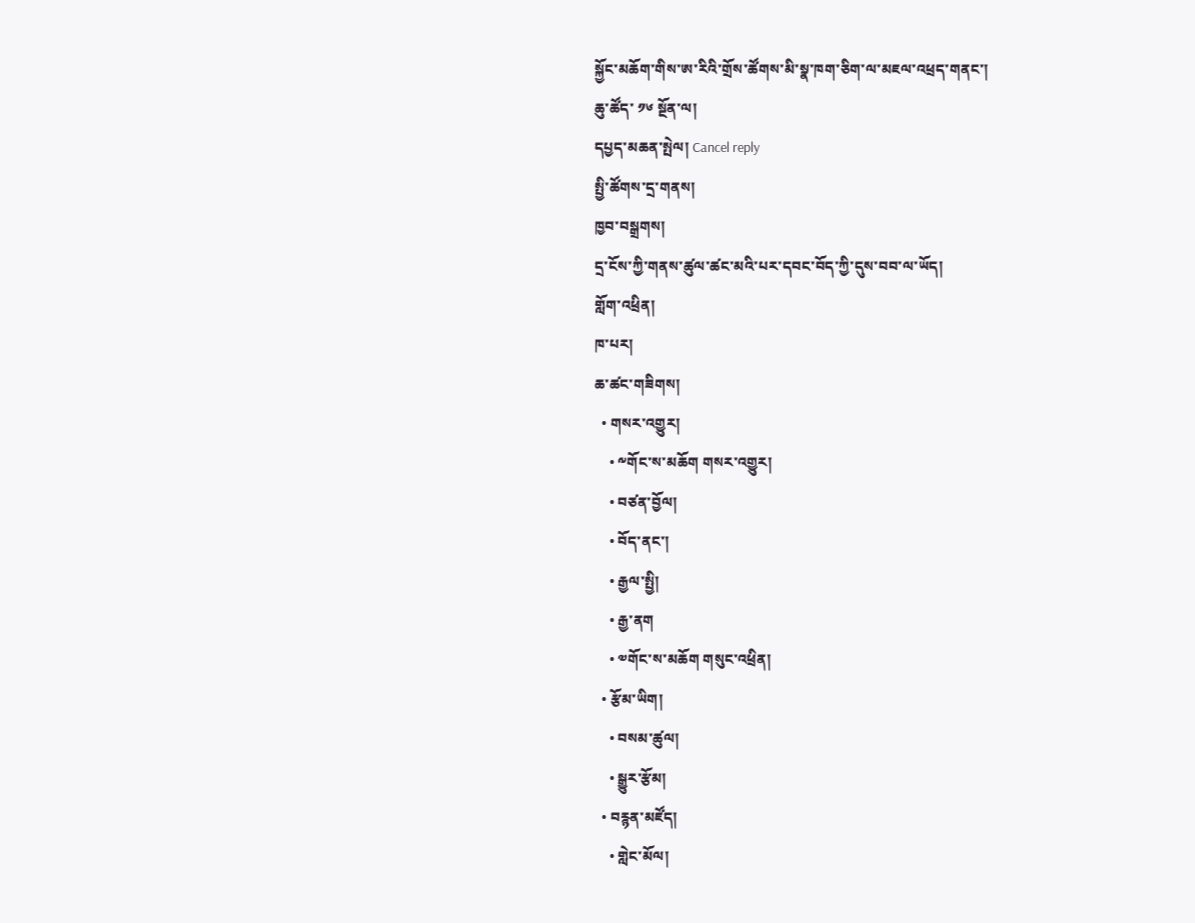སྐྱོང་མཆོག་གིས་ཨ་རིའི་གྲོས་ཚོགས་མི་སྣ་ཁག་ཅིག་ལ་མཇལ་འཕྲད་གནང་།
ཆུ་ཚོད་ ༡༦ སྔོན་ལ།
དཔྱད་མཆན་སྤེལ། Cancel reply
སྤྱི་ཚོགས་དྲ་གནས།
ཁྱབ་བསྒྲགས།
དྲ་ངོས་ཀྱི་གནས་ཚུལ་ཚང་མའི་པར་དབང་བོད་ཀྱི་དུས་བབ་ལ་ཡོད།
གློག་འཕྲིན།
ཁ་པར།
ཆ་ཚང་གཟིགས།
  • གསར་འགྱུར།
    • ༸གོང་ས་མཆོག གསར་འགྱུར།
    • བཙན་བྱོལ།
    • བོད་ནང་།
    • རྒྱལ་སྤྱི།
    • རྒྱ་ནག
    • ༧གོང་ས་མཆོག གསུང་འཕྲིན།
  • རྩོམ་ཡིག།
    • བསམ་ཚུལ།
    • སྒྱུར་རྩོམ།
  • བརྙན་མཛོད།
    • གླེང་མོལ།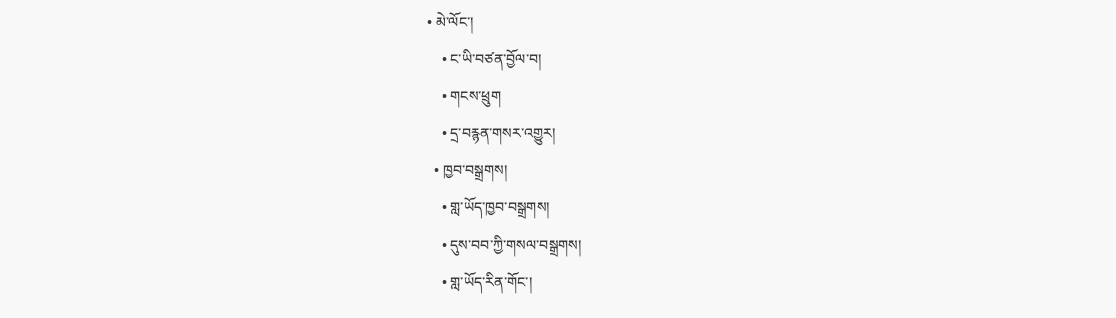• མེ་ལོང་།
    • ང་ཡི་བཙན་བྱོལ་བ།
    • གངས་ཕྲུག
    • དྲ་བརྙན་གསར་འགྱུར།
  • ཁྱབ་བསྒྲགས།
    • གླ་ཡོད་ཁྱབ་བསྒྲགས།
    • དུས་བབ་ཀྱི་གསལ་བསྒྲགས།
    • གླ་ཡོད་རིན་གོང་།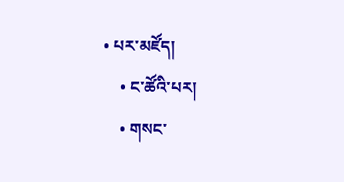• པར་མཛོད།
    • ང་ཚོའི་པར།
    • གསང་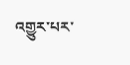འགྱུར་པར་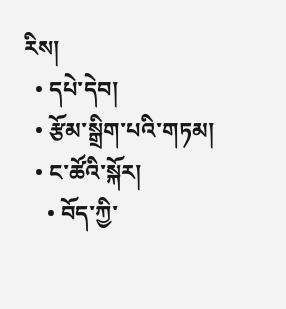རིས།
  • དཔེ་དེབ།
  • རྩོམ་སྒྲིག་པའི་གཏམ།
  • ང་ཚོའི་སྐོར།
    • བོད་ཀྱི་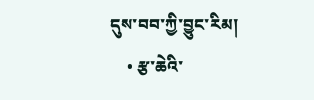དུས་བབ་ཀྱི་བྱུང་རིམ།
    • རྩ་ཆེའི་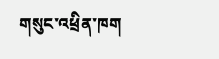གསུང་འཕྲིན་ཁག